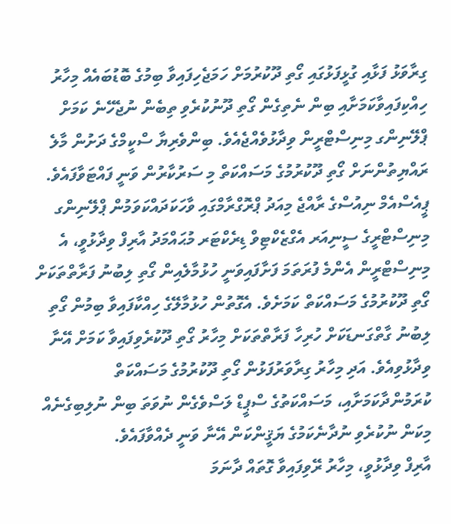ގިރާވަޅު ފަޅާއި ގުޅީފަޅުގައި ގޯތި ދޫކުރުމަށް ހަމަޖެހިފައިވާ ބިމުގެ ބޮޑުބައެއް މިހާރު ހިއްކިފައިވާކަމަށާއި ބިން ނެތިގެން ގޯތި ދޫނުކުރެވި ތިބެން ނުޖެހޭނެ ކަމަށް ޕްލޭނިންގ މިނިސްޓްރީން ވިދާޅުވެއްޖެއެވެ. ބިންވެރިޔާ ސްކީމްގެ ދަށުން މާލެ ރައްޔިތުންނަށް ގޯތި ދޫކުރުމުގެ މަސައްކަތް މި ސަރުކާރުން ވަނީ ފައްޓަވާފައެވެ.
ޕީއެސްއެމް ނިއުސްގެ ރާއްޖެ މިއަދު ޕްރޮގްރާމްގައި ވާހަކަދައްކަވަމުން ޕްލޭނިންގ މިނިސްޓްރީގެ ސީނިއަރ އެގްޒެކްޓިވް ޑިރެކްޓަރ މުޙައްމަދު އާރިފް ވިދާޅުވީ، އެ މިނިސްޓްރީން އެންމެ ފުރަތަމަ ފަށާފައިވަނީ ހުޅުމާލެއިން ގޯތި ލިބުނު ފަރާތްތަކަށް ގޯތި ދޫކުރުމުގެ މަސައްކަތް ކަމަށެވެ. އެގޮތުން ހުޅުމާލޭގެ ހިއްކާފައިވާ ބިމުން ގޯތި ލިބުނު ގާތްގަނޑަކަށް ހުރިހާ ފަރާތްތަކަށް މިހާރު ގޯތި ދޫކުރެވިފައިވާ ކަމަށް އޭނާ ވިދާޅުވިއެވެ. އަދި މިހާރު ގިރާވަރުފަޅުން ގޯތި ދޫކުރުމުގެ މަސައްކަތް ކުރަމުންދާކަމަށާއި، މަސައްކަތުގެ ސްޕީޑް ލަސްވެގެން ނުވަތަ ބިން ނުލިބިގެނެއް މިކަން ނުކުރެވި ނުދާނެކަމުގެ ޔަޤީންކަން އޭނާ ވަނީ ދެއްވާފައެވެ.
އާރިފް ވިދާޅުވީ، މިހާރު ރޭވިފައިވާ ގޮތައް ދާނަމަ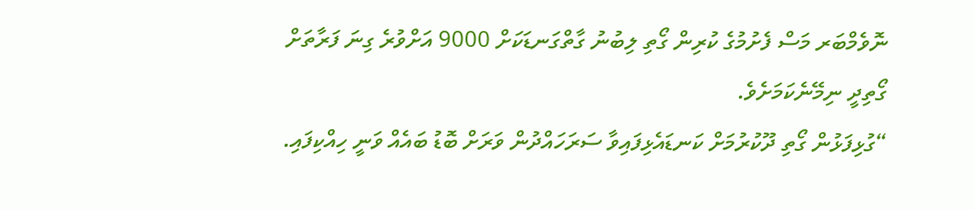ނޮވެމްބަރ މަސް ފެށުމުގެ ކުރިން ގޯތި ލިބުނު ގާތްގަނޑަކަށް 9000 އަށްވުރެ ގިނަ ފަރާތަށް ގޯތިދީ ނިމޭނެކަމަށެވެ.
“ގުޅިފަޅުން ގޯތި ދޫކުރުމަށް ކަނޑައެޅިފައިވާ ސަރަހައްދުން ވަރަށް ބޮޑު ބައެއް ވަނީ ހިއްކިފައި.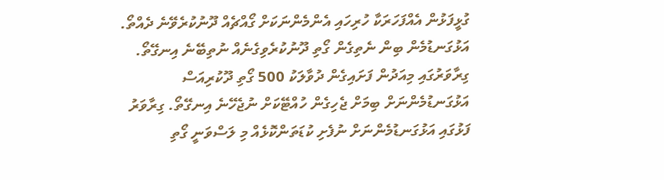ގުޅީފަޅުން އެއްފަހަރަކާ ހުރިހައި އެންމެންނަކަށް ގޯއްޗެއް ދޫނުކުރެވޭނެ ދެއްތޯ. އަޅުގަނޑުމެން ބިން ނެތިގެން ގޯތި ދޫނުކުރެވިގެނެއް ނުތިބޭނެ އިނގޭތޯ. ގިރާވަރުގައި މިއަދުން ފަށައިގެން ދުވާލަކު 500 ގޯތި ދޫކުރިއަސް އަޅުގަނޑުމެންނަށް ބިމަށް ޖެހިގެން ހުއްޓޭކަށް ނުޖެހޭނެ އިނގޭތޯ. ގިރާވަރު ފަޅުގައި އަޅުގަނޑުމެންނަށް ނުފެށި ކުޑަތަންކޮޅެއް މި ލަސްވަނީ ގޯތި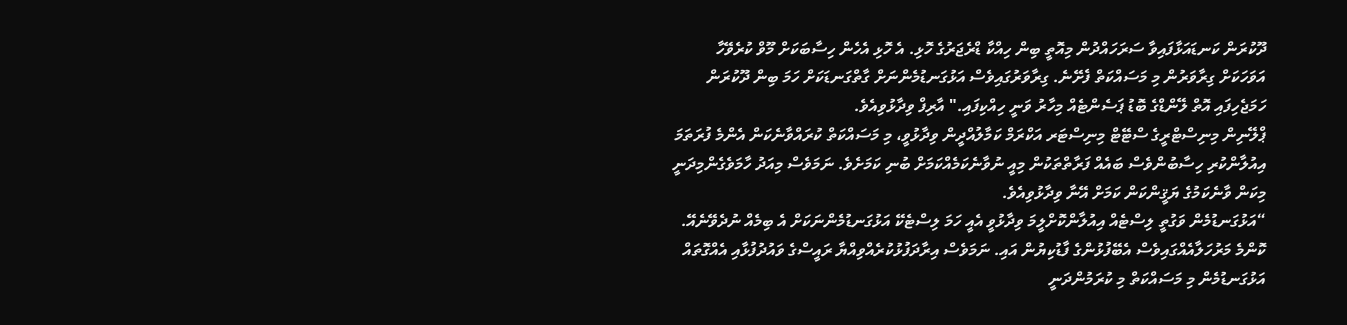ދޫކުރަން ކަނޑައަޅާފައިވާ ސަރަހައްދުން މިއޮތީ ބިން ހިއްކާ ޑްރެޖަރުގެ ހޮޅި. އެ ހޮޅި އެހެން ހިސާބަކަށް މޫވް ކުރެވޭހާ އަވަހަކަށް ގިރާވަރުން މި މަސައްކަތް ފެށޭނެ. ގިރާވަރުގައިވެސް އަޅުގަނޑުމެންނަށް ގާތްގަނޑަކަށް ހަމަ ބިން ދޫކުރަން ހަމަޖެހިފައި އޮތް ލޭންޑްގެ ބޮޑު ޕަސެންޓެއް މިހާރު ވަނީ ހިއްކިފައި." އާރިފް ވިދާޅުވިއެވެ.
ޕްލޭނިން މިނިސްޓްރީގެ ސްޓޭޓް މިނިސްޓަރ އަކްރަމް ކަމާލުއްދީން ވިދާޅުވީ، މި މަސައްކަތް ކުރައްވާނެކަން އެންމެ ފުރަތަމަ އިއުލާންކުރި ހިސާބުންވެސް ބައެއް ފަރާތްތަކުން މިއީ ނުވާނެކަމެއްކަމަށް ބުނި ކަމަށެވެ. ނަމަވެސް މިއަދު ހާމަވެގެންމިދަނީ މިކަން ވާނެކަމުގެ ޔަޤީންކަން ކަމަށް އޭނާ ވިދާޅުވިއެވެ.
“އަޅުގަނޑުމެން ވަގުތީ ލިސްޓެއް އިއުލާންކޮށްލީމަ ވިދާޅުވީ އެއީ ހަމަ ލިސްޓެކޭ އަޅުގަނޑުމެންނަކަށް އެ ބިމެއް ނުދެވޭނެއޭ. ކޮންމެ މަރުހަލާއެއްގައިވެސް އެބޭފުޅުންގެ ފާޑުކިޔުން އައި. ނަމަވެސް އިރާދަފުޅުކުރެއްވިއްޔާ ރައީސްގެ ވައުދުފުޅާއި އެއްގޮތައް އަޅުގަނޑުމެން މި މަސައްކަތް މި ކުރަމުންދަނީ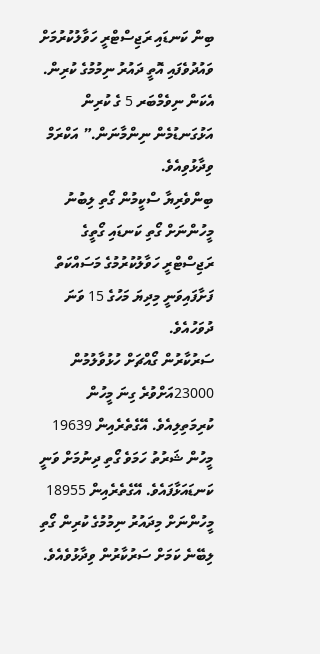ބިން ކަނޑައި ރަޖިސްޓްރީ ހަވާލުކުރުމަށް ވައުދުވެފައި އޮތީ ދައުރު ނިމުމުގެ ކުރިން. އެކަން ނިވެމްބަރ 5 ގެ ކުރިން އަޅުގަނޑުމެން ނިންމާނަން.” އަކްރަމް ވިދާޅުވިއެވެ.
ބިންވެރިޔާ ސްކީމުން ގޯތި ލިބުނު މީހުންނަށް ގޯތި ކަނޑައި ގޯތީގެ ރަޖިސްޓްރީ ހަވާލުކުރުމުގެ މަސައްކަތް ފަށާފައިވަނީ މިދިޔަ މަހުގެ 15 ވަނަ ދުވަހުއެވެ.
ސަރުކާރުން ގޯއްޗަށް ހުޅުވާލުމުން 23000އަށްވުރެ ގިނަ މީހުން ކުރިމަތިލިއެވެ. އޭގެތެރެއިން 19639 މީހުން ޝަރުތު ހަމަވެ ގޯތި ދިނުމަށް ވަނީ ކަނޑައަޅާފައެވެ. އޭގެތެރެއިން 18955 މީހުންނަށް މިދައުރު ނިމުމުގެ ކުރިން ގޯތި ލިބޭނެ ކަމަށް ސަރުކާރުން ވިދާޅުވެއެވެ.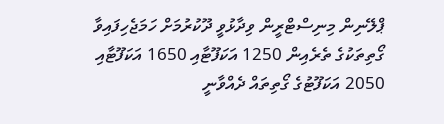ޕްލޭނިން މިނިސްޓްރީން ވިދާޅުވީ ދޫކުރުމަށް ހަމަޖެހިފައިވާ ގޯތިތަކުގެ ތެރެއިން 1250 އަކަފޫޓާއި 1650 އަކަފޫޓާއި 2050 އަކަފޫޓުގެ ގޯތިތައް ދެއްވާނީ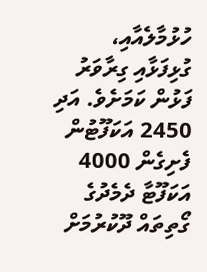ހުޅުމާލެއާއި، ގުޅިފަޅާއި ގިރާވަރު ފަޅުން ކަމަށެވެ. އަދި 2450 އަކަފޫޓުން ފެށިގެން 4000 އަކަފޫޓާ ދެމެދުގެ ގޯތިތައް ދޫކުރުމަށް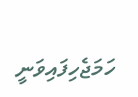ހަމަޖެހިފައިވަނީ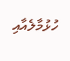ހުޅުމާލެއާއި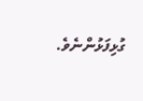ގުޅިފަޅުންނެވެ.